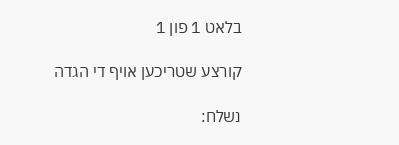בלאט 1 פון 1

קורצע שטריכען אויף די הגדה

נשלח: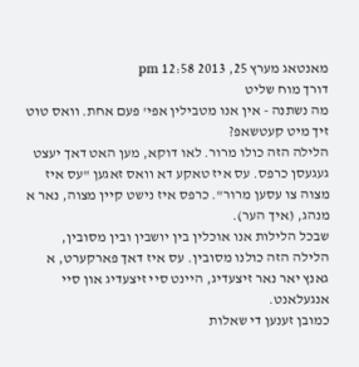מאנטאג מערץ 25, 2013 12:58 pm
דורך מוח שליט
מה נשתנה - אין אנו מטבילין אפי' פעם אחת. וואס טוט זיך מיט קעטשאפ?
הלילה הזה כולו מרור. לאו דוקא, מען האט דאך יעצט געגעסן כרפס. עס איז טאקע דא וואס זאגען "עס איז מצוה צו עסען מרור". כרפס איז נישט קיין מצוה, נאר א מנהג, (איך הער).
שבכל הלילות אנו אוכלין בין יושבין ובין מסובין, הלילה הזה כולנו מסובין. עס איז דאך פארקערט, א גאנץ יאר נאר זיצעדיג, היינט סיי זיצעדיג און סיי אנגעלאנט.
כמובן זענען די שאלות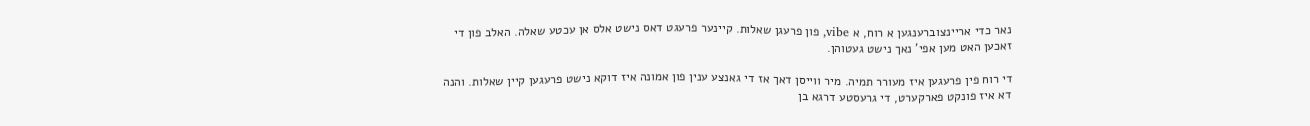נאר כדי אריינצוברענגען א רוח, א vibe, פון פרעגן שאלות. קיינער פרעגט דאס נישט אלס אן עכטע שאלה. האלב פון די זאכען האט מען אפי' נאך נישט געטוהן.

די רוח פין פרעגען איז מעורר תמיה. מיר ווייסן דאך אז די גאנצע ענין פון אמונה איז דוקא נישט פרעגען קיין שאלות. והנה דא איז פונקט פארקערט, די גרעסטע דרגא בן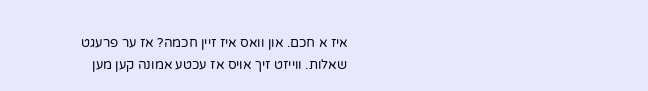איז א חכם. און וואס איז זיין חכמה? אז ער פרעגט שאלות. ווייזט זיך אויס אז עכטע אמונה קען מען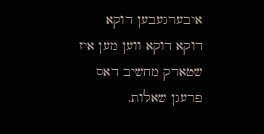איבערגעבען דוקא דוקא דוקא ווען מען איז שטארק מחשיב דאס פרעגן שאלות.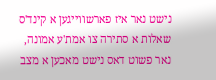נישט נאר איז פארשווייגען א קינד'ס שאלות א סתירה צו אמת'ע אמונה, נאר פשוט דאס נישט מאכען א מצב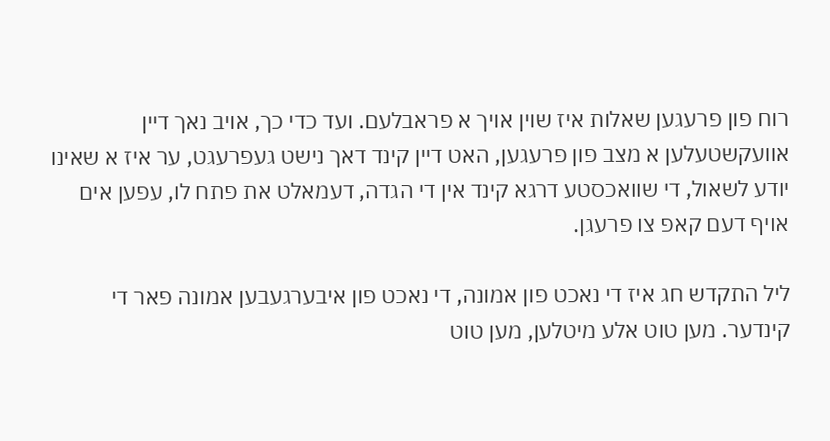רוח פון פרעגען שאלות איז שוין אויך א פראבלעם. ועד כדי כך, אויב נאך דיין אוועקשטעלען א מצב פון פרעגען, האט דיין קינד דאך נישט געפרעגט, ער איז א שאינו יודע לשאול, די שוואכסטע דרגא קינד אין די הגדה, דעמאלט את פתח לו, עפען אים אויף דעם קאפ צו פרעגן.

ליל התקדש חג איז די נאכט פון אמונה, די נאכט פון איבערגעבען אמונה פאר די קינדער. מען טוט אלע מיטלען, מען טוט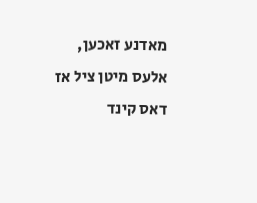מאדנע זאכען, אלעס מיטן ציל אז דאס קינד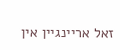זאל אריינגיין אין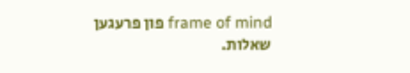frame of mind פון פרעגען שאלות.